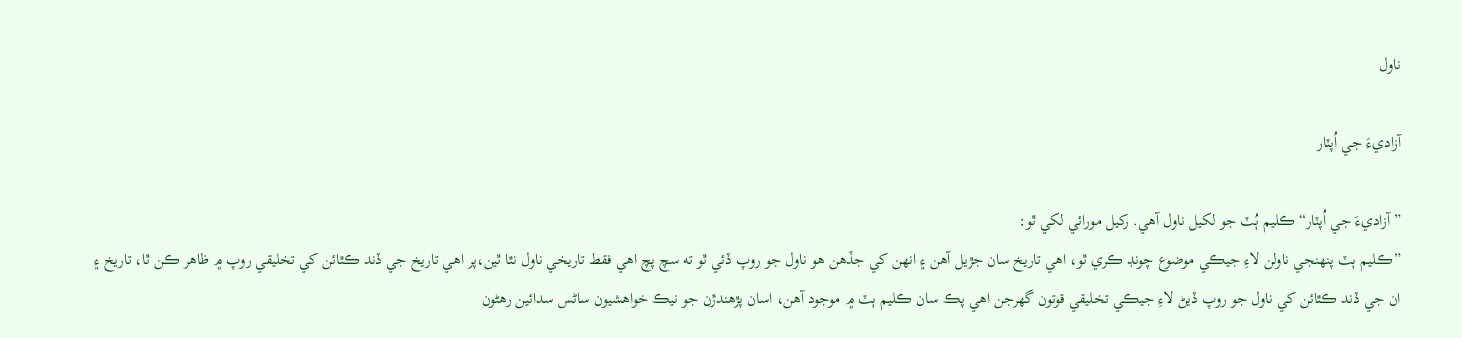ناول

آزاديءَ جي اُپٽار

”آزاديءَ جي اُپٽار“ ڪليم ٻُٽ جو لکيل ناول آهي. رکيل مورائي لکي ٿو:
”ڪليم ٻٽ پنهنجي ناولن لاءِ جيڪي موضوع چونڊ ڪري ٿو، اهي تاريخ سان جڙيل آهن ۽ انهن کي جڏهن هو ناول جو روپ ڏئي ٿو ته سچ پچ اهي فقط تاريخي ناول نٿا ٿين،پر اهي تاريخ جي ڏند ڪٿائن کي تخليقي روپ ۾ ظاهر ڪن ٿا، تاريخ ۽ ان جي ڏند ڪٿائن کي ناول جو روپ ڏيڻ لاءِ جيڪي تخليقي قوتون گهرجن اهي پڪ سان ڪليم ٻٽ ۾ موجود آهن، اسان پڙهندڙن جو نيڪ خواهشيون ساڻس سدائين رهڻون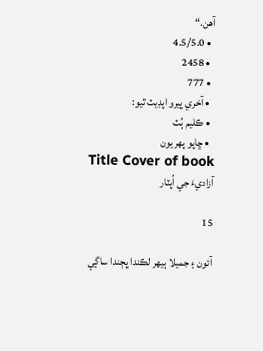آهن.“
  • 4.5/5.0
  • 2458
  • 777
  • آخري ڀيرو اپڊيٽ ٿيو:
  • ڪليم ٻُٽ
  • ڇاپو پھريون
Title Cover of book آزاديءَ جي اُپٽار

15

آئون ۽ جميلا ٻيهر لڪندا ڀڄندا ساڳي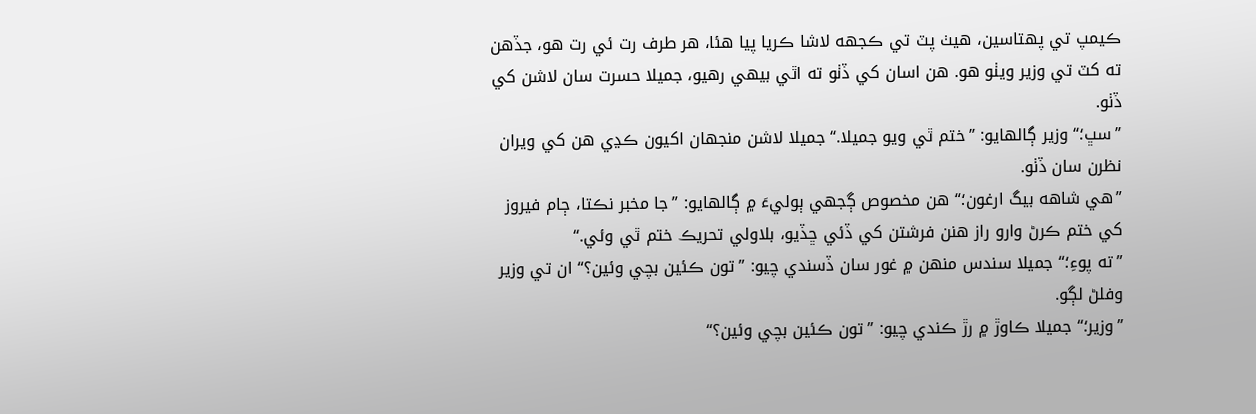ڪيمپ تي پهتاسين، هيٺ پٽ تي ڪجهه لاشا ڪريا پيا هئا، هر طرف رت ئي رت هو، جڏهن ته کٽ تي وزير ويٺو هو. هن اسان کي ڏٺو ته اٿي بيهي رهيو، جميلا حسرت سان لاشن کي ڏٺو.
”سڀ؛“ وزير ڳالهايو: ”ختم ٿي ويو جميلا.“ جميلا لاشن منجهان اکيون ڪڍي هن کي ويران نظرن سان ڏٺو.
”هي شاهه بيگ ارغون؛“ هن مخصوص ڳجهي ٻوليءَ ۾ ڳالهايو: ”جا مخبر نڪتا، ڄام فيروز کي ختم ڪرڻ وارو راز هنن فرشتن کي ڏئي ڇڏيو، بلاولي تحريڪ ختم ٿي وئي.“
”ته پوءِ؛“ جميلا سندس منهن ۾ غور سان ڏسندي چيو: ”تون ڪئين بچي وئين؟“ ان تي وزير وفلڻ لڳو.
”وزير؛“ جميلا ڪاوڙ ۾ رڙ ڪندي چيو: ”تون ڪئين بچي وئين؟“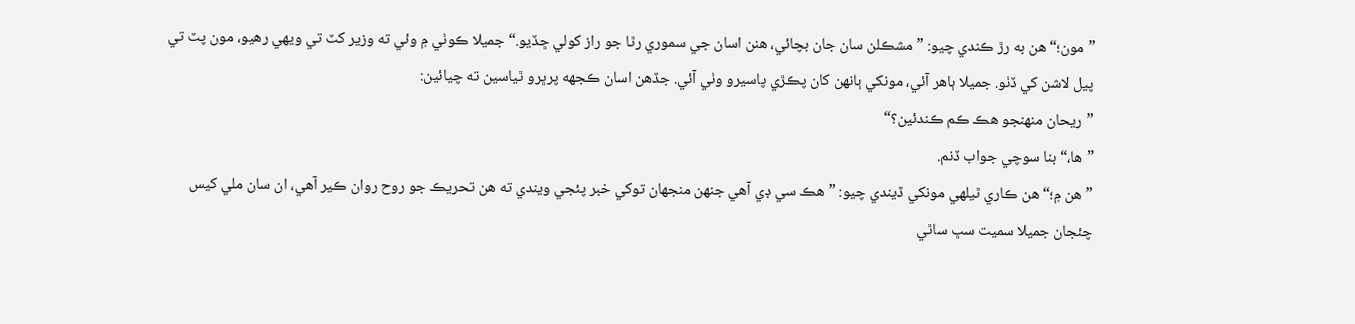”مون؛“ هن به رڙ ڪندي چيو: ”مشڪلن سان جان بچائي، هنن اسان جي سموري رٿا جو راز کولي ڇڏيو.“ جميلا ڪوٺي ۾ وئي ته وزير کٽ تي ويهي رهيو، مون پٽ تي پيل لاشن کي ڏٺو. جميلا ٻاهر آئي، مونکي ٻانهن کان پڪڙي پاسيرو وٺي آئي. جڏهن اسان ڪجهه پرڀرو ٿياسين ته چيائين:
”ريحان منهنجو هڪ ڪم ڪندئين؟“
”ها،“ بنا سوچي جواب ڏنم.
”هن ۾؛“ هن ڪاري ٿيلهي مونکي ڏيندي چيو: ”هڪ سي ڊي آهي جنهن منجهان توکي خبر پئجي ويندي ته هن تحريڪ جو روح روان ڪير آهي، ان سان ملي کيس چئجان جميلا سميت سڀ ساٿي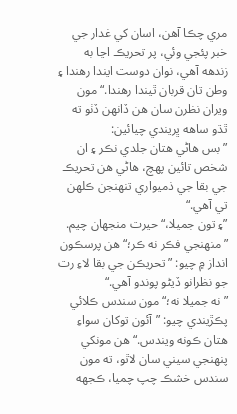مري چڪا آهن، اسان کي غدار جي خبر پئجي وئي، پر تحريڪ اڃا به زندهه آهي، نوان دوست ايندا رهندا ۽ وطن تان قربان ٿيندا رهندا.“ مون ويران نظرن سان هن ڏانهن ڏٺو ته ٿڌو ساهه ڀريندي چيائين:
”بس هاڻي هتان جلدي نڪر ۽ ان شخص تائين پهچ، هاڻي هن تحريڪ جي بقا جي ذميواري تنهنجن ڪلهن تي آهي.“
”۽ تون جميلا،“ حيرت منجهان چيم.
”منهنجي فڪر نه ڪر؛“ هن پرسڪون انداز ۾ چيو: ”تحريڪن جي بقا لاءِ رت جو نظرانو ڏيڻو پوندو آهي.“
”نه جميلا نه؛“ مون سندس ڪلائي پڪڙيندي چيو: ”آئون توکان سواءِ هتان ڪونه ويندس.“ هن مونکي پنهنجي سيني سان لاٿو، ته مون سندس خشڪ چپ چميا، ڪجهه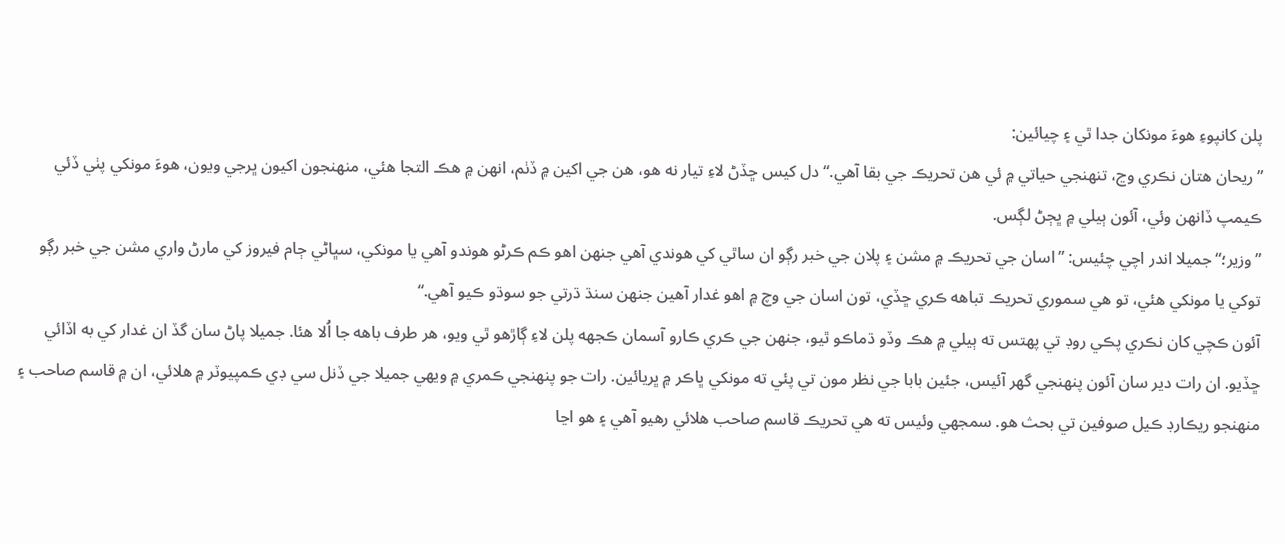پلن کانپوءِ هوءَ مونکان جدا ٿي ۽ چيائين:
”ريحان هتان نڪري وڃ، تنهنجي حياتي ۾ ئي هن تحريڪ جي بقا آهي.“ دل کيس ڇڏڻ لاءِ تيار نه هو، هن جي اکين ۾ ڏٺم، انهن ۾ هڪ التجا هئي، منهنجون اکيون ڀرجي ويون، هوءَ مونکي پٺي ڏئي ڪيمپ ڏانهن وئي، آئون ٻيلي ۾ ڀڄڻ لڳس.
”وزير؛“ جميلا اندر اچي چئيس: ”اسان جي تحريڪ ۾ مشن ۽ پلان جي خبر رڳو ان ساٿي کي هوندي آهي جنهن اهو ڪم ڪرڻو هوندو آهي يا مونکي، سڀاڻي ڄام فيروز کي مارڻ واري مشن جي خبر رڳو توکي يا مونکي هئي، تو هي سموري تحريڪ تباهه ڪري ڇڏي، تون اسان جي وچ ۾ اهو غدار آهين جنهن سنڌ ڌرتي جو سوڌو ڪيو آهي.“
آئون ڪچي کان نڪري پڪي روڊ تي پهتس ته ٻيلي ۾ هڪ وڏو ڌماڪو ٿيو، جنهن جي ڪري ڪارو آسمان ڪجهه پلن لاءِ ڳاڙهو ٿي ويو، هر طرف باهه جا اُلا هئا. جميلا پاڻ سان گڏ ان غدار کي به اڏائي ڇڏيو. ان رات دير سان آئون پنهنجي گهر آئيس، جئين بابا جي نظر مون تي پئي ته مونکي ڀاڪر ۾ ڀريائين. رات جو پنهنجي ڪمري ۾ ويهي جميلا جي ڏنل سي ڊي ڪمپيوٽر ۾ هلائي، ان ۾ قاسم صاحب ۽ منهنجو ريڪارڊ ڪيل صوفين تي بحث هو. سمجهي وئيس ته هي تحريڪ قاسم صاحب هلائي رهيو آهي ۽ هو اڃا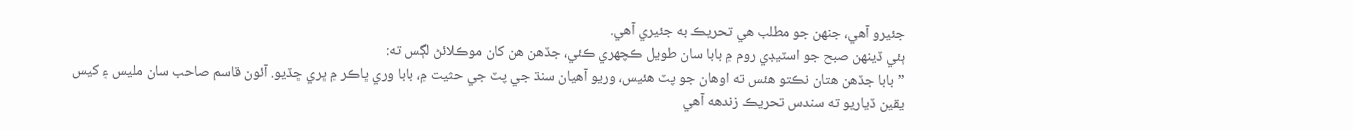جئيرو آهي، جنهن جو مطلب هي تحريڪ به جئيري آهي.
ٻئي ڏينهن صبح جو اسٽيڊي روم ۾ بابا سان طويل ڪچهري ڪئي، جڏهن هن کان موڪلائڻ لڳس ته:
”بابا جڏهن هتان نڪتو هئس ته اوهان جو پٽ هئيس، وريو آهيان سنڌ جي پٽ جي حثيت ۾، بابا وري ڀاڪر ۾ ڀري ڇڏيو. آئون قاسم صاحب سان مليس ۽ کيس يقين ڏياريو ته سندس تحريڪ زندهه آهي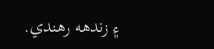۽ زندهه رهندي.